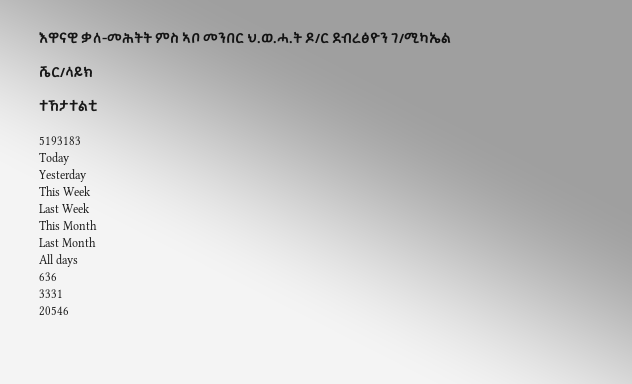እዋናዊ ቃለ-መሕትት ምስ ኣቦ መንበር ህ.ወ.ሓ.ት ዶ/ር ደብረፅዮን ገ/ሚካኤል

ሼር/ላይክ

ተኸታተልቲ

5193183
Today
Yesterday
This Week
Last Week
This Month
Last Month
All days
636
3331
20546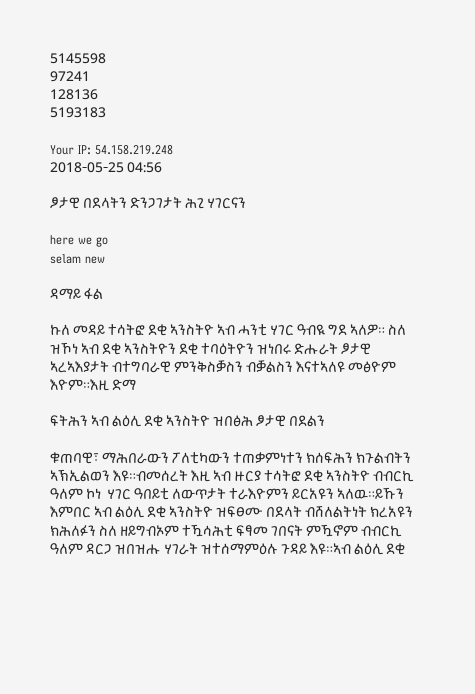5145598
97241
128136
5193183

Your IP: 54.158.219.248
2018-05-25 04:56

ፆታዊ በደላትን ድንጋገታት ሕጊ ሃገርናን

here we go
selam new

ዳማይ ፋል

ኩለ መዳይ ተሳትፎ ደቂ ኣንስትዮ ኣብ ሓንቲ ሃገር ዓብዪ ግደ ኣለዎ። ስለ ዝኾነ ኣብ ደቂ ኣንስትዮን ደቂ ተባዕትዮን ዝነበሩ ድሑራት ፆታዊ ኣረኣእያታት ብተግባራዊ ምንቅስቓስን ብቓልስን እናተኣለዩ መፅዮም እዮም።እዚ ድማ

ፍትሕን ኣብ ልዕሊ ደቂ ኣንስትዮ ዝበፅሕ ፆታዊ በደልን

ቁጠባዊ፣ ማሕበራውን ፖለቲካውን ተጠቃምነተን ክሰፍሕን ክጉልብትን ኣኽኢልወን እዩ።ብመሰረት እዚ ኣብ ዙርያ ተሳትፎ ደቂ ኣንስትዮ ብብርኪ ዓለም ኮነ  ሃገር ዓበይቲ ለውጥታት ተራእዮምን ይርአዩን ኣለዉ።ይኹን እምበር ኣብ ልዕሊ ደቂ ኣንስትዮ ዝፍፀሙ በደላት ብሸለልትነት ክረአዩን ክሕለፉን ስለ ዘይግብኦም ተዃሳሕቲ ፍፃመ ገበናት ምዃኖም ብብርኪ ዓለም ዳርጋ ዝበዝሑ ሃገራት ዝተሰማምዕሉ ጉዳይ እዩ።ኣብ ልዕሊ ደቂ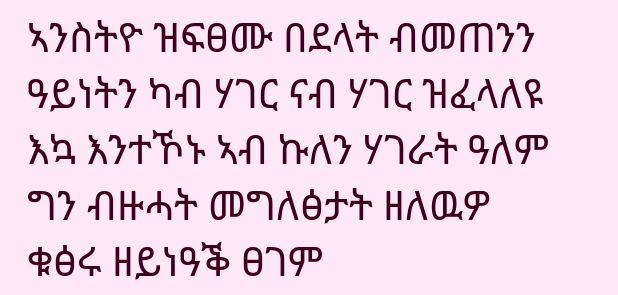ኣንስትዮ ዝፍፀሙ በደላት ብመጠንን ዓይነትን ካብ ሃገር ናብ ሃገር ዝፈላለዩ እኳ እንተኾኑ ኣብ ኩለን ሃገራት ዓለም ግን ብዙሓት መግለፅታት ዘለዉዎ ቁፅሩ ዘይነዓቕ ፀገም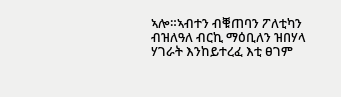ኣሎ።ኣብተን ብቑጠባን ፖለቲካን ብዝለዓለ ብርኪ ማዕቢለን ዝበሃላ ሃገራት እንከይተረፈ እቲ ፀገም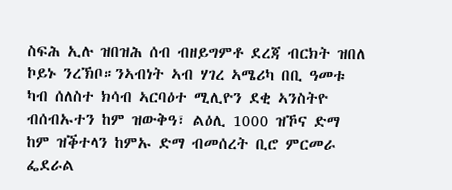ስፍሕ ኢሉ ዝበዝሕ ሰብ ብዘይግምቶ ደረጃ ብርክት ዝበለ ኮይኑ ንረኽቦ።ንኣብነት ኣብ ሃገረ ኣሜሪካ በቢ ዓመቱ ካብ ሰለስተ ክሳብ ኣርባዕተ ሚሊዮን ደቂ ኣንስትዮ ብሰብኡተን ከም ዝውቅዓ፣ ልዕሊ 1000 ዝኾና ድማ ከም ዝቕተላን ከምኡ ድማ ብመሰረት ቢሮ ምርመራ ፌደራል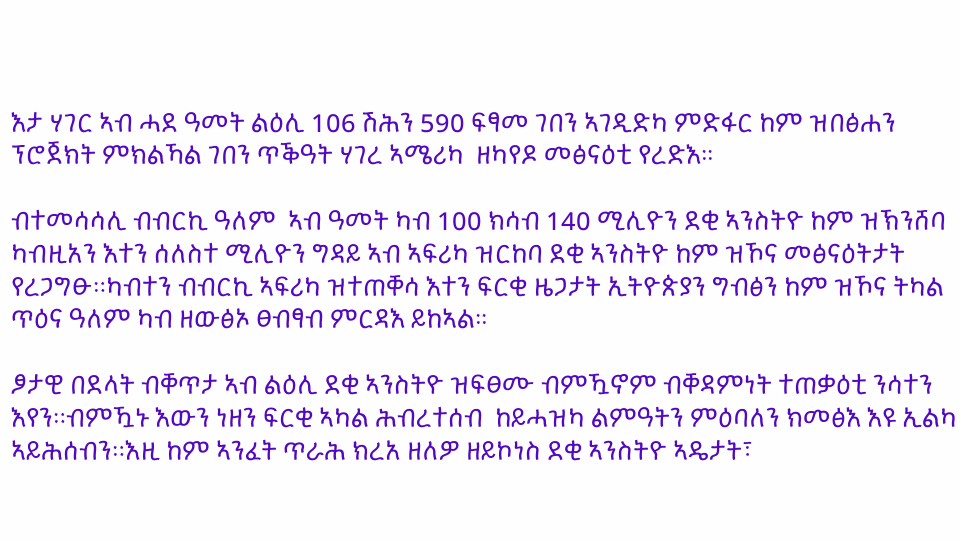እታ ሃገር ኣብ ሓደ ዓመት ልዕሊ 106 ሽሕን 590 ፍፃመ ገበን ኣገዲድካ ምድፋር ከም ዝበፅሐን ፕሮጀክት ምክልኻል ገበን ጥቕዓት ሃገረ ኣሜሪካ  ዘካየዶ መፅናዕቲ የረድእ፡፡

ብተመሳሳሊ ብብርኪ ዓለም  ኣብ ዓመት ካብ 100 ክሳብ 140 ሚሊዮን ደቂ ኣንስትዮ ከም ዝኽንሸባ ካብዚአን እተን ሰለስተ ሚሊዮን ግዳይ ኣብ ኣፍሪካ ዝርከባ ደቂ ኣንስትዮ ከም ዝኾና መፅናዕትታት የረጋግፁ።ካብተን ብብርኪ ኣፍሪካ ዝተጠቐሳ እተን ፍርቂ ዜጋታት ኢትዮጵያን ግብፅን ከም ዝኾና ትካል ጥዕና ዓለም ካብ ዘውፅኦ ፀብፃብ ምርዳእ ይከኣል፡፡

ፆታዊ በደላት ብቐጥታ ኣብ ልዕሊ ደቂ ኣንስትዮ ዝፍፀሙ ብምዃኖም ብቐዳምነት ተጠቃዕቲ ንሳተን እየን።ብምዃኑ እውን ነዘን ፍርቂ ኣካል ሕብረተሰብ  ከይሓዝካ ልምዓትን ምዕባለን ክመፅእ እዩ ኢልካ ኣይሕሰብን።እዚ ከም ኣንፈት ጥራሕ ክረአ ዘለዎ ዘይኮነስ ደቂ ኣንስትዮ ኣዴታት፣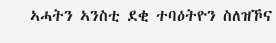ኣሓትን ኣንስቲ ደቂ ተባዕትዮን ስለዝኾና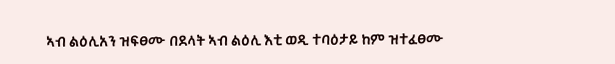ኣብ ልዕሊአን ዝፍፀሙ በደላት ኣብ ልዕሊ እቲ ወዲ ተባዕታይ ከም ዝተፈፀሙ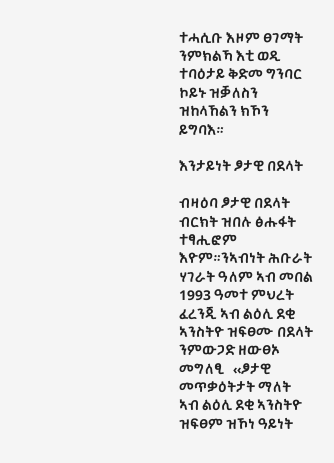ተሓሲቡ እዞም ፀገማት ንምክልኻ እቲ ወዲ ተባዕታይ ቅድመ ግንባር ኮይኑ ዝቓለስን ዝከላኸልን ክኾን ይግባእ።

እንታይነት ፆታዊ በደላት

ብዛዕባ ፆታዊ በደላት ብርክት ዝበሉ ፅሑፋት ተፃሒፎም እዮም።ንኣብነት ሕቡራት ሃገራት ዓለም ኣብ መበል 1993 ዓመተ ምህረት ፈረንጂ ኣብ ልዕሊ ደቂ ኣንስትዮ ዝፍፀሙ በደላት ንምውጋድ ዘውፀኦ መግለፂ   ‹‹ፆታዊ መጥቃዕትታት ማለት ኣብ ልዕሊ ደቂ ኣንስትዮ ዝፍፀም ዝኾነ ዓይነት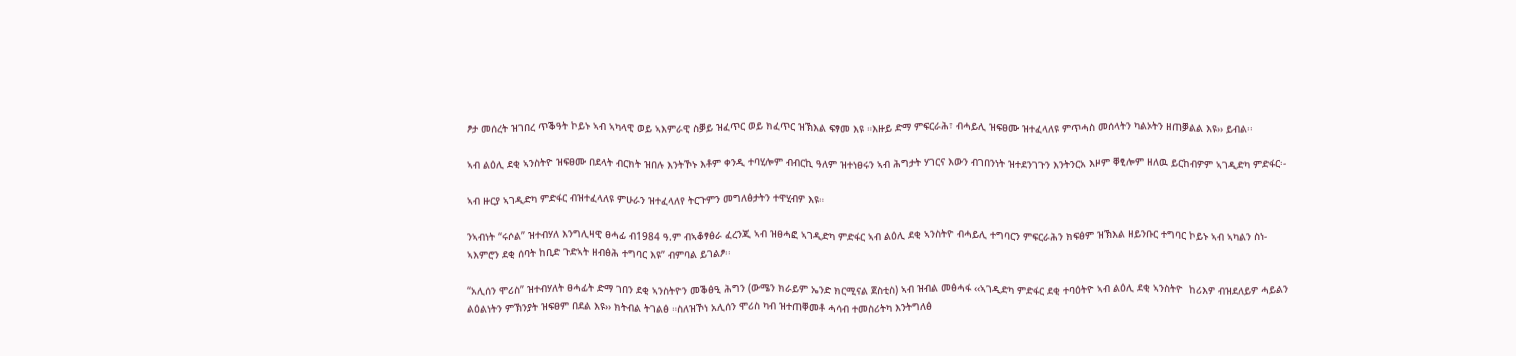ፆታ መሰረት ዝገበረ ጥቕዓት ኮይኑ ኣብ ኣካላዊ ወይ ኣእምራዊ ስቓይ ዝፈጥር ወይ ክፈጥር ዝኽእል ፍፃመ እዩ ።እዙይ ድማ ምፍርራሕ፣ ብሓይሊ ዝፍፀሙ ዝተፈላለዩ ምጥሓስ መሰላትን ካልኦትን ዘጠቓልል እዩ›› ይብል፡፡

ኣብ ልዕሊ ደቂ ኣንስትዮ ዝፍፀሙ በደላት ብርክት ዝበሉ እንትኾኑ እቶም ቀንዲ ተባሂሎም ብብርኪ ዓለም ዝተነፀሩን ኣብ ሕግታት ሃገርና እውን ብገበንነት ዝተደንገጉን እንትንርአ እዞም ቐፂሎም ዘለዉ ይርከብዎም ኣገዲድካ ምድፋር፡-

ኣብ ዙርያ ኣገዲድካ ምድፋር ብዝተፈላለዩ ምሁራን ዝተፈላለየ ትርጉምን መግለፅታትን ተዋሂብዎ እዩ።

ንኣብነት “ሩሶል” ዝተብሃለ እንግሊዛዊ ፀሓፊ ብ1984 ዓ.ም ብኣቆፃፅራ ፈረንጂ ኣብ ዝፀሓፎ ኣገዲድካ ምድፋር ኣብ ልዕሊ ደቂ ኣንስትዮ ብሓይሊ ተግባርን ምፍርራሕን ክፍፅም ዝኽእል ዘይንቡር ተግባር ኮይኑ ኣብ ኣካልን ስነ-ኣእምሮን ደቂ ሰባት ከቢድ ጉድኣት ዘብፅሕ ተግባር እዩ” ብምባል ይገልፆ፡፡

“አሊሰን ሞሪስ” ዝተብሃለት ፀሓፊት ድማ ገበን ደቂ ኣንስትዮን መቕፅዒ ሕግን (ውሜን ክራይም ኤንድ ክርሚናል ጀስቲስ) ኣብ ዝብል መፅሓፋ ‹‹ኣገዲድካ ምድፋር ደቂ ተባዕትዮ ኣብ ልዕሊ ደቂ ኣንስትዮ  ከሪእዎ ብዝደለይዎ ሓይልን ልዕልነትን ምኽንያት ዝፍፀም በደል እዩ›› ክትብል ትገልፅ ።ስለዝኾነ አሊሰን ሞሪስ ካብ ዝተጠቐመቶ ሓሳብ ተመስሪትካ እንትግለፅ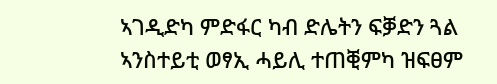ኣገዲድካ ምድፋር ካብ ድሌትን ፍቓድን ጓል ኣንስተይቲ ወፃኢ ሓይሊ ተጠቒምካ ዝፍፀም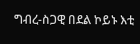ግብረ-ስጋዊ በደል ኮይኑ እቲ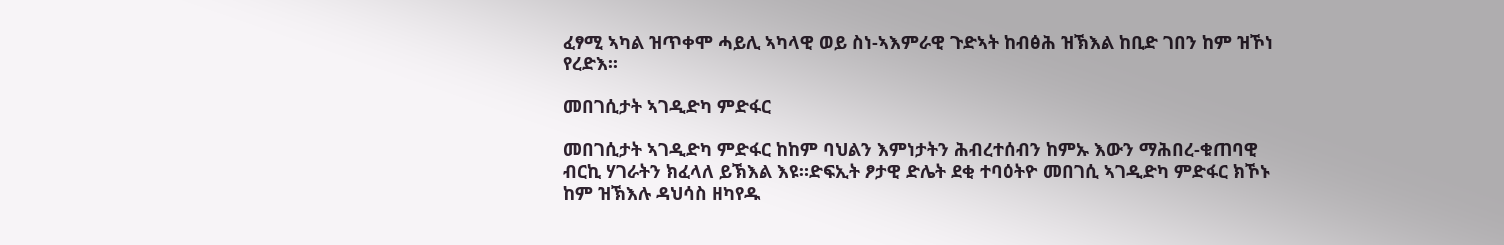ፈፃሚ ኣካል ዝጥቀሞ ሓይሊ ኣካላዊ ወይ ስነ-ኣእምራዊ ጉድኣት ከብፅሕ ዝኽእል ከቢድ ገበን ከም ዝኾነ የረድእ፡፡

መበገሲታት ኣገዲድካ ምድፋር

መበገሲታት ኣገዲድካ ምድፋር ከከም ባህልን እምነታትን ሕብረተሰብን ከምኡ እውን ማሕበረ-ቁጠባዊ ብርኪ ሃገራትን ክፈላለ ይኽእል እዩ።ድፍኢት ፆታዊ ድሌት ደቂ ተባዕትዮ መበገሲ ኣገዲድካ ምድፋር ክኾኑ ከም ዝኽእሉ ዳህሳስ ዘካየዱ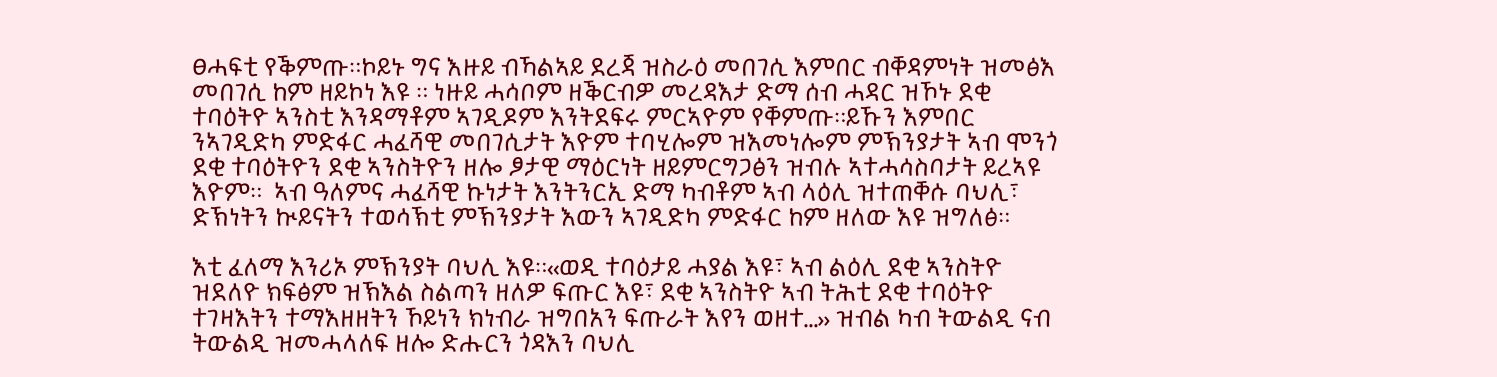ፀሓፍቲ የቕምጡ።ኮይኑ ግና እዙይ ብኻልኣይ ደረጃ ዝስራዕ መበገሲ እምበር ብቐዳምነት ዝመፅእ መበገሲ ከም ዘይኮነ እዩ ። ነዙይ ሓሳቦም ዘቕርብዎ መረዳእታ ድማ ሰብ ሓዳር ዝኾኑ ደቂ ተባዕትዮ ኣንስቲ እንዳማቶም ኣገዲዶም እንትደፍሩ ምርኣዮም የቐምጡ።ይኹን እምበር ንኣገዲድካ ምድፋር ሓፈሻዊ መበገሲታት እዮም ተባሂሎም ዝእመነሎም ምኽንያታት ኣብ ሞንጎ ደቂ ተባዕትዮን ደቂ ኣንስትዮን ዘሎ ፆታዊ ማዕርነት ዘይምርግጋፅን ዝብሉ ኣተሓሳስባታት ይረኣዩ እዮም።  ኣብ ዓለምና ሓፈሻዊ ኩነታት እንትንርኢ ድማ ካብቶም ኣብ ላዕሊ ዝተጠቐሱ ባህሊ፣ ድኽነትን ኲይናትን ተወሳኽቲ ምኽንያታት እውን ኣገዲድካ ምድፋር ከም ዘለው እዩ ዝግለፅ።

እቲ ፈለማ እንሪኦ ምኽንያት ባህሊ እዩ።‹‹ወዲ ተባዕታይ ሓያል እዩ፣ ኣብ ልዕሊ ደቂ ኣንስትዮ ዝደለዮ ክፍፅም ዝኽእል ስልጣን ዘለዎ ፍጡር እዩ፣ ደቂ ኣንስትዮ ኣብ ትሕቲ ደቂ ተባዕትዮ ተገዛእትን ተማእዘዘትን ኾይነን ክነብራ ዝግበአን ፍጡራት እየን ወዘተ…›› ዝብል ካብ ትውልዲ ናብ ትውልዲ ዝመሓላለፍ ዘሎ ድሑርን ጎዳእን ባህሊ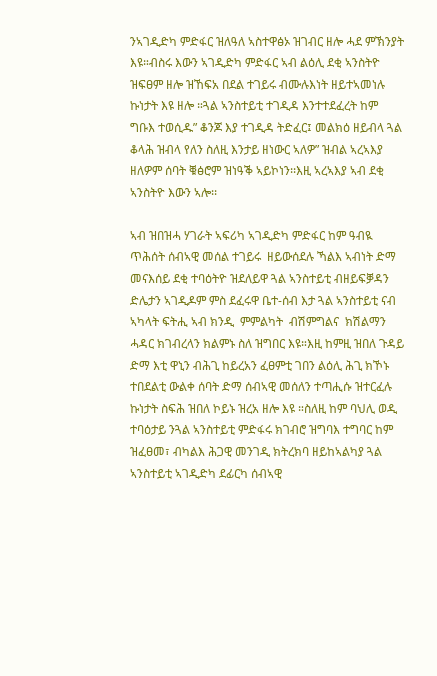ንኣገዲድካ ምድፋር ዝለዓለ ኣስተዋፅኦ ዝገብር ዘሎ ሓደ ምኽንያት እዩ።ብስሩ እውን ኣገዲድካ ምድፋር ኣብ ልዕሊ ደቂ ኣንስትዮ ዝፍፀም ዘሎ ዝኸፍአ በደል ተገይሩ ብሙሉእነት ዘይተኣመነሉ ኩነታት እዩ ዘሎ ።ጓል ኣንስተይቲ ተገዲዳ እንተተደፈረት ከም ግቡእ ተወሲዱ” ቆንጆ እያ ተገዲዳ ትድፈር፤ መልክዕ ዘይብላ ጓል ቆላሕ ዝብላ የለን ስለዚ እንታይ ዘነውር ኣለዎ” ዝብል ኣረኣእያ ዘለዎም ሰባት ቑፅሮም ዝነዓቕ ኣይኮነን፡፡እዚ ኣረኣእያ ኣብ ደቂ ኣንስትዮ እውን ኣሎ፡፡

ኣብ ዝበዝሓ ሃገራት ኣፍሪካ ኣገዲድካ ምድፋር ከም ዓብዪ ጥሕሰት ሰብኣዊ መሰል ተገይሩ  ዘይውሰደሉ ኻልእ ኣብነት ድማ መናእሰይ ደቂ ተባዕትዮ ዝደለይዋ ጓል ኣንስተይቲ ብዘይፍቓዳን ድሌታን ኣገዲዶም ምስ ደፈሩዋ ቤተ-ሰብ እታ ጓል ኣንስተይቲ ናብ ኣካላት ፍትሒ ኣብ ክንዲ  ምምልካት  ብሽምግልና  ክሽልማን ሓዳር ክገብረላን ክልምኑ ስለ ዝግበር እዩ።እዚ ከምዚ ዝበለ ጉዳይ ድማ እቲ ዋኒን ብሕጊ ከይረአን ፈፀምቲ ገበን ልዕሊ ሕጊ ክኾኑ ተበደልቲ ውልቀ ሰባት ድማ ሰብኣዊ መሰለን ተጣሒሱ ዝተርፈሉ ኩነታት ስፍሕ ዝበለ ኮይኑ ዝረአ ዘሎ እዩ ።ስለዚ ከም ባህሊ ወዲ ተባዕታይ ንጓል ኣንስተይቲ ምድፋሩ ክገብሮ ዝግባእ ተግባር ከም ዝፈፀመ፣ ብካልእ ሕጋዊ መንገዲ ክትረክባ ዘይከኣልካያ ጓል ኣንስተይቲ ኣገዲድካ ደፊርካ ሰብኣዊ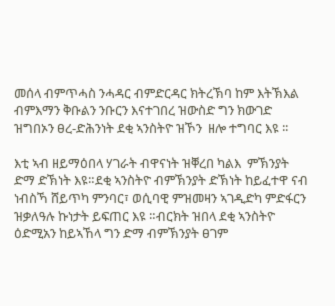መሰላ ብምጥሓስ ንሓዳር ብምድርዳር ክትረኽባ ከም እትኽእል ብምእማን ቅቡልን ንቡርን እናተገበረ ዝውስድ ግን ክውገድ ዝግበኦን ፀረ-ድሕንነት ደቂ ኣንስትዮ ዝኾን  ዘሎ ተግባር እዩ ፡፡

እቲ ኣብ ዘይማዕበላ ሃገራት ብዋናነት ዝቐረበ ካልእ  ምኽንያት ድማ ድኽነት እዩ።ደቂ ኣንስትዮ ብምኽንያት ድኽነት ከይፈተዋ ናብ ነብስኻ ሸይጥካ ምንባር፣ ወሲባዊ ምዝመዛን ኣገዲድካ ምድፋርን ዝቃለዓሉ ኩነታት ይፍጠር እዩ ።ብርክት ዝበላ ደቂ ኣንስትዮ ዕድሚአን ከይኣኸላ ግን ድማ ብምኽንያት ፀገም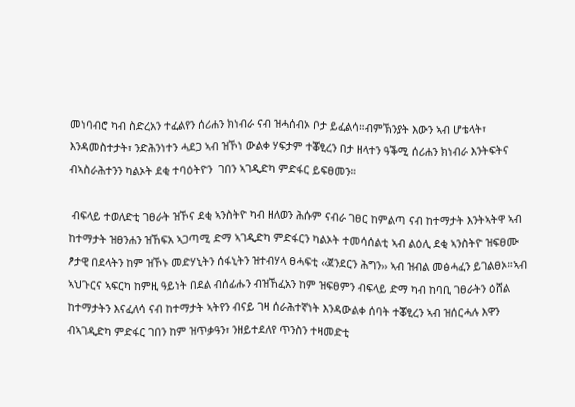መነባብሮ ካብ ስድረአን ተፈልየን ሰሪሐን ክነብራ ናብ ዝሓሰብኦ ቦታ ይፈልሳ።ብምኽንያት እውን ኣብ ሆቴላት፣ እንዳመስተታት፣ ንድሕንነተን ሓደጋ ኣብ ዝኾነ ውልቀ ሃፍታም ተቖፂረን በታ ዘላተን ዓቕሚ ሰሪሐን ክነብራ እንትፍትና ብኣስራሕተንን ካልኦት ደቂ ተባዕትዮን  ገበን ኣገዲድካ ምድፋር ይፍፀመን።

 ብፍላይ ተወለድቲ ገፀራት ዝኾና ደቂ ኣንስትዮ ካብ ዘለወን ሕሱም ናብራ ገፀር ከምልጣ ናብ ከተማታት እንትኣትዋ ኣብ ከተማታት ዝፀንሐን ዝኸፍአ ኣጋጣሚ ድማ ኣገዲድካ ምድፋርን ካልኦት ተመሳሰልቲ ኣብ ልዕሊ ደቂ ኣንስትዮ ዝፍፀሙ ፆታዊ በደላትን ከም ዝኾኑ መድሃኒትን ሰፋኒትን ዝተብሃላ ፀሓፍቲ ‹‹ጀንደርን ሕግን›› ኣብ ዝብል መፅሓፈን ይገልፀኦ።ኣብ ኣህጉርና ኣፍርካ ከምዚ ዓይነት በደል ብሰፊሑን ብዝኸፈአን ከም ዝፍፀምን ብፍላይ ድማ ካብ ከባቢ ገፀራትን ዕሸል ከተማታትን እናፈለሳ ናብ ከተማታት ኣትየን ብናይ ገዛ ሰራሕተኛነት እንዳውልቀ ሰባት ተቖፂረን ኣብ ዝሰርሓሉ እዋን ብኣገዲድካ ምድፋር ገበን ከም ዝጥቃዓን፣ ንዘይተደለየ ጥንስን ተዛመድቲ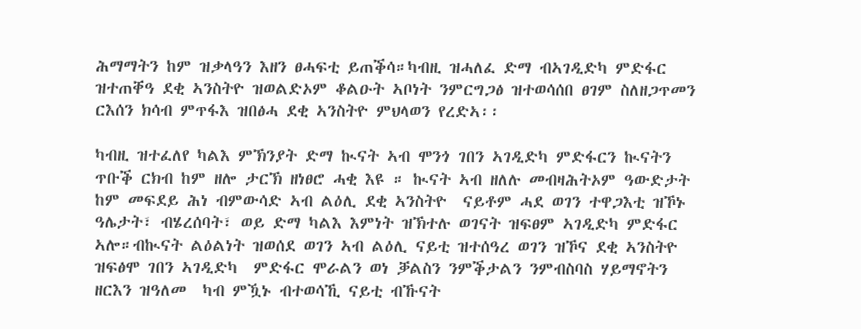ሕማማትን ከም ዝቃላዓን እዘን ፀሓፍቲ ይጠቕሳ።ካብዚ ዝሓለፈ ድማ ብኣገዲድካ ምድፋር ዝተጠቐዓ ደቂ ኣንስትዮ ዝወልድኦም ቆልዑት ኣቦነት ንምርግጋፅ ዝተወሳሰበ ፀገም ስለዘጋጥመን ርእሰን ክሳብ ምጥፋእ ዝበፅሓ ደቂ ኣንስትዮ ምህላወን የረድኣ፡፡

ካብዚ ዝተፈለየ ካልእ ምኽንያት ድማ ኲናት ኣብ ሞንጎ ገበን ኣገዲድካ ምድፋርን ኲናትን ጥቡቕ ርክብ ከም ዘሎ ታርኽ ዘነፀሮ ሓቂ እዩ ። ኲናት ኣብ ዘለሉ መብዛሕትኦም ዓውድታት ከም መፍደይ ሕነ ብምውሳድ ኣብ ልዕሊ ደቂ ኣንስትዮ  ናይቶም ሓደ ወገን ተዋጋእቲ ዝኾኑ ዓሌታት፣ ብሄረሰባት፣ ወይ ድማ ካልእ እምነት ዝኽተሉ ወገናት ዝፍፀም ኣገዲድካ ምድፋር ኣሎ።ብኲናት ልዕልነት ዝወሰደ ወገን ኣብ ልዕሊ ናይቲ ዝተሰዓረ ወገን ዝኾና ደቂ ኣንስትዮ ዝፍፅሞ ገበን ኣገዲድካ  ምድፋር ሞራልን ወነ ቓልስን ንምቕታልን ንምብስባስ ሃይማኖትን ዘርእን ዝዓለመ  ካብ ምዃኑ ብተወሳኺ ናይቲ ብኹናት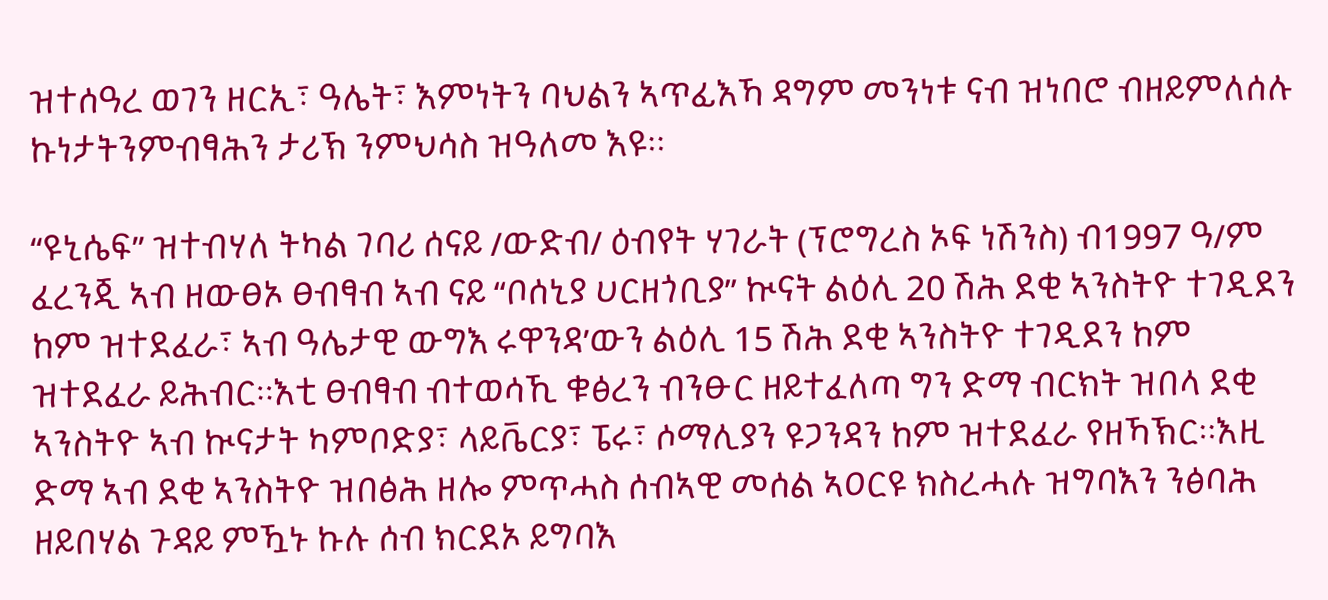ዝተሰዓረ ወገን ዘርኢ፣ ዓሌት፣ እምነትን ባህልን ኣጥፊእኻ ዳግም መንነቱ ናብ ዝነበሮ ብዘይምለሰሉ ኩነታትንምብፃሕን ታሪኽ ንምህሳስ ዝዓለመ እዩ፡፡

“ዩኒሴፍ” ዝተብሃለ ትካል ገባሪ ሰናይ /ውድብ/ ዕብየት ሃገራት (ፕሮግረስ ኦፍ ነሽንስ) ብ1997 ዓ/ም ፈረንጂ ኣብ ዘውፀኦ ፀብፃብ ኣብ ናይ “ቦሰኒያ ሀርዘጎቢያ” ኲናት ልዕሊ 20 ሽሕ ደቂ ኣንስትዮ ተገዲደን ከም ዝተደፈራ፣ ኣብ ዓሌታዊ ውግእ ሩዋንዳ’ውን ልዕሊ 15 ሽሕ ደቂ ኣንስትዮ ተገዲደን ከም ዝተደፈራ ይሕብር።እቲ ፀብፃብ ብተወሳኺ ቁፅረን ብንፁር ዘይተፈለጣ ግን ድማ ብርክት ዝበላ ደቂ ኣንስትዮ ኣብ ኲናታት ካምቦድያ፣ ላይቬርያ፣ ፔሩ፣ ሶማሊያን ዩጋንዳን ከም ዝተደፈራ የዘኻኽር።እዚ ድማ ኣብ ደቂ ኣንስትዮ ዝበፅሕ ዘሎ ምጥሓስ ሰብኣዊ መሰል ኣዐርዩ ክስረሓሉ ዝግባእን ንፅባሕ ዘይበሃል ጉዳይ ምዃኑ ኩሉ ሰብ ክርደኦ ይግባእ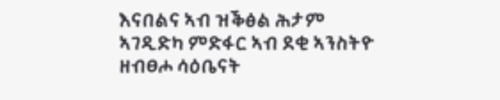እናበልና ኣብ ዝቕፅል ሕታም ኣገዲድካ ምድፋር ኣብ ደቂ ኣንስትዮ ዘብፀሖ ሳዕቤናት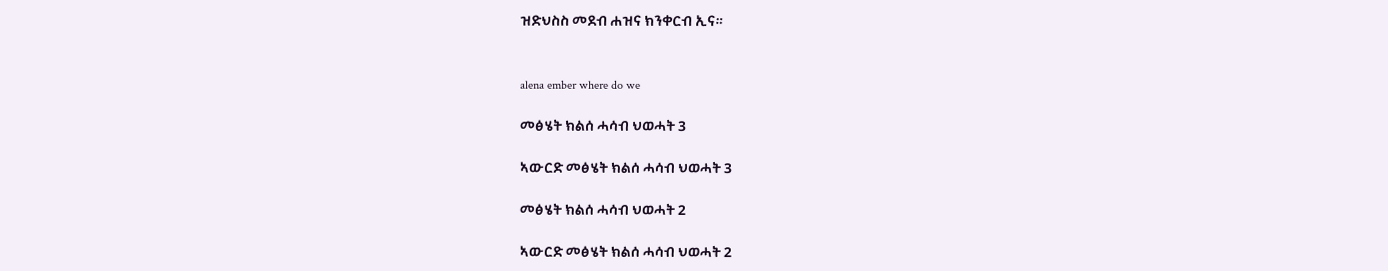ዝድህስስ መደብ ሐዝና ክንቀርብ ኢና።


alena ember where do we

መፅሄት ክልሰ ሓሳብ ህወሓት 3

ኣውርድ መፅሄት ክልሰ ሓሳብ ህወሓት 3

መፅሄት ክልሰ ሓሳብ ህወሓት 2

ኣውርድ መፅሄት ክልሰ ሓሳብ ህወሓት 2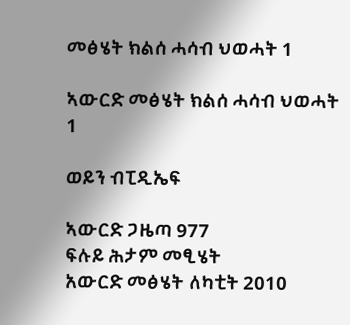መፅሄት ክልሰ ሓሳብ ህወሓት 1

ኣውርድ መፅሄት ክልሰ ሓሳብ ህወሓት 1

ወይን ብፒዲኤፍ

ኣውርድ ጋዜጣ 977
ፍሉይ ሕታም መፂሄት
አውርድ መፅሄት ለካቲት 2010